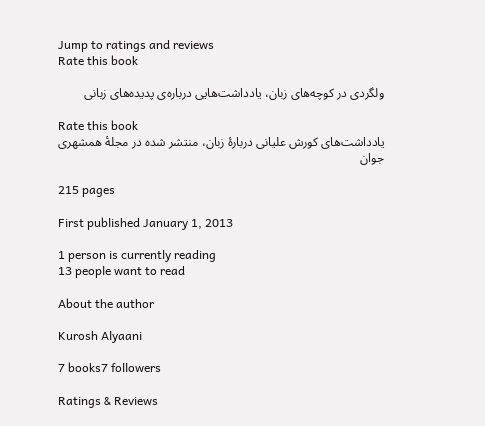Jump to ratings and reviews
Rate this book

ولگردی در کوچه‌های زبان، یادداشت‌هایی درباره‌ی پدیده‌های زبانی

Rate this book
یادداشت‌های کورش علیانی دربارۀ زبان، منتشر شده در مجلۀ همشهری جوان

215 pages

First published January 1, 2013

1 person is currently reading
13 people want to read

About the author

Kurosh Alyaani

7 books7 followers

Ratings & Reviews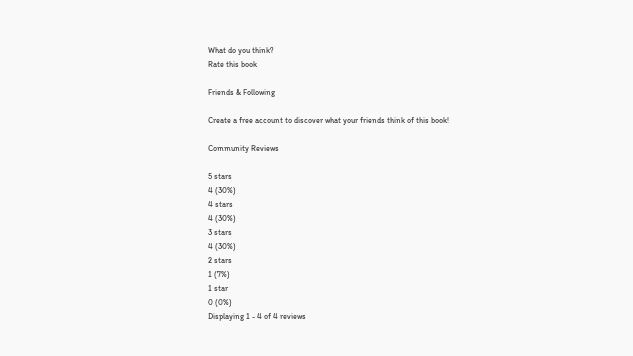What do you think?
Rate this book

Friends & Following

Create a free account to discover what your friends think of this book!

Community Reviews

5 stars
4 (30%)
4 stars
4 (30%)
3 stars
4 (30%)
2 stars
1 (7%)
1 star
0 (0%)
Displaying 1 - 4 of 4 reviews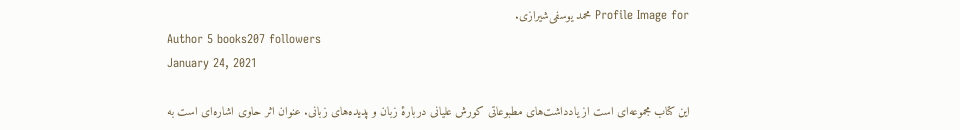Profile Image for محمد یوسفی‌شیرازی.
Author 5 books207 followers
January 24, 2021

این کتاب مجموعه‌ای است از یادداشت‌های مطبوعاتی کورش علیانی دربارۀ زبان و پدیده‌های زبانی. عنوان اثر حاوی اشاره‌ای است به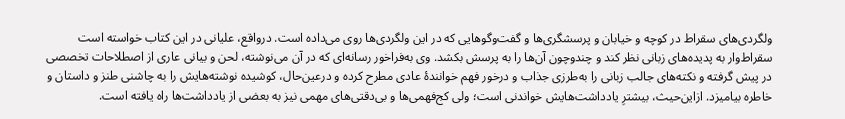ولگردی‌های سقراط در کوچه و خیابان و پرسشگری‌ها و گفت‌وگوهایی که در این ولگردی‌ها روی می‌داده است. درواقع، علیانی در این کتاب خواسته است سقراط‌وار به پدیده‌های زبانی نظر کند و چندوچون آن‌ها را به پرسش بکشد. وی به‌فراخور رسانه‌ای که در آن می‌نوشته، لحن و بیانی عاری از اصطلاحات تخصصی در پیش گرفته و نکته‌های جالب زبانی را به‌طرزی جذاب و درخور فهم خوانندۀ عادی مطرح کرده و درعین‌حال، کوشیده نوشته‌هایش را به چاشنی طنز و داستان و خاطره بیامیزد. ازاین‌حیث، بیشترِ یادداشت‌هایش خواندنی است؛ ولی کج‌فهمی‌ها و بی‌دقتی‌های مهمی نیز به بعضی از یادداشت‌ها راه یافته است.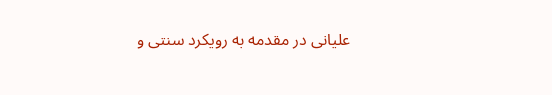علیانی در مقدمه به رویکرد سنتی و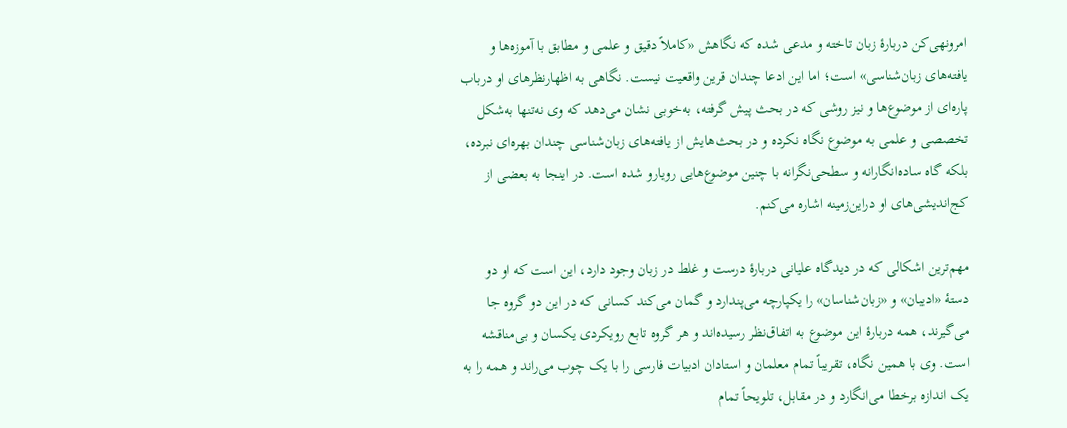امرونهی‌کن دربارۀ زبان تاخته و مدعی شده که نگاهش «کاملاً دقیق و علمی و مطابق با آموزه‌ها و یافته‌های زبان‌شناسی» است؛ اما این ادعا چندان قرین واقعیت نیست. نگاهی به اظهارنظرهای او درباب پاره‌ای از موضوع‌ها و نیز روشی که در بحث پیش گرفته، به‌خوبی نشان می‌دهد که وی نه‌تنها به‌شکل تخصصی و علمی به موضوع نگاه نکرده و در بحث‌هایش از یافته‌های زبان‌شناسی چندان بهره‌ای نبرده، بلکه گاه ساده‌انگارانه و سطحی‌نگرانه با چنین موضوع‌هایی رویارو شده است. در اینجا به بعضی از کج‌اندیشی‌های او دراین‌زمینه اشاره می‌کنم.

مهم‌ترین اشکالی که در دیدگاه علیانی دربارۀ درست و غلط در زبان وجود دارد، این است که او دو دستۀ «ادیبان» و «زبان‌شناسان» را یکپارچه می‌پندارد و گمان می‌کند کسانی که در این دو گروه جا می‌گیرند، همه دربارۀ این موضوع به اتفاق‌نظر رسیده‌اند و هر گروه تابع رویکردی یکسان و بی‌مناقشه است. وی با همین نگاه، تقریباً تمام معلمان و استادان ادبیات فارسی را با یک چوب می‌راند و همه را به یک اندازه برخطا می‌انگارد و در مقابل، تلویحاً تمام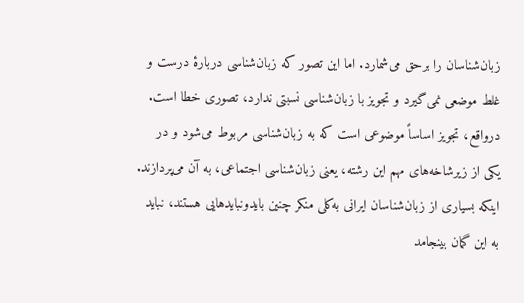زبان‌شناسان را برحق می‌شمارد. اما این تصور که زبان‌شناسی دربارۀ درست و غلط موضعی نمی‌گیرد و تجویز با زبان‌شناسی نسبتی ندارد، تصوری خطا است. درواقع، تجویز اساساً موضوعی است که به زبان‌شناسی مربوط می‌شود و در یکی از زیرشاخه‌های مهم این رشته، یعنی زبان‌شناسی اجتماعی، به آن می‌پردازند. اینکه بسیاری از زبان‌شناسان ایرانی به‌کلی منکر چنین بایدونبایدهایی هستند، نباید به این گمان بینجامد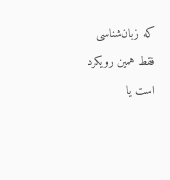که زبان‌شناسی فقط همین رویکرد است یا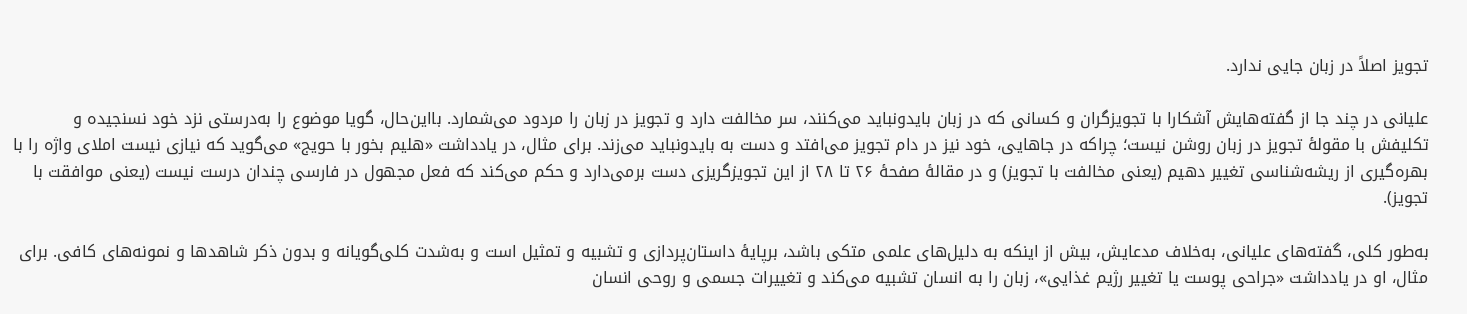تجویز اصلاً در زبان جایی ندارد.

علیانی در چند جا از گفته‌هایش آشکارا با تجویزگران و کسانی که در زبان بایدونباید می‌کنند، سر مخالفت دارد و تجویز در زبان را مردود می‌شمارد. بااین‌حال، گویا موضوع را به‌درستی نزد خود نسنجیده و تکلیفش با مقولۀ تجویز در زبان روشن نیست؛ چراکه در جاهایی، خود نیز در دام تجویز می‌افتد و دست به بایدونباید می‌زند. برای مثال، در یادداشت «هلیم بخور با حویج» می‌گوید که نیازی نیست املای واژه را با بهره‌گیری از ریشه‌شناسی تغییر دهیم (یعنی مخالفت با تجویز) و در مقالۀ صفحۀ ۲۶ تا ۲۸ از این تجویزگریزی دست برمی‌دارد و حکم می‌کند که فعل مجهول در فارسی چندان درست نیست (یعنی موافقت با تجویز).

به‌طور کلی، گفته‌های علیانی، به‌خلاف مدعایش، بیش از اینکه به دلیل‌های علمی متکی باشد، برپایۀ داستان‌پردازی و تشبیه و تمثیل است و به‌شدت کلی‌گویانه و بدون ذکر شاهدها و نمونه‌های کافی. برای مثال، او در یادداشت «جراحی پوست یا تغییر رژیم غذایی»، زبان را به انسان تشبیه می‌کند و تغییرات جسمی و روحی انسان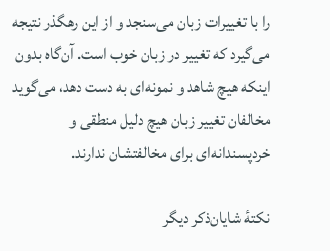را با تغییرات زبان می‌سنجد و از این رهگذر نتیجه می‌گیرد که تغییر در زبان خوب است. آن‌گاه بدون اینکه هیچ شاهد و نمونه‌ای به دست دهد، می‌گوید مخالفان تغییر زبان هیچ دلیل منطقی و خردپسندانه‌ای برای مخالفتشان ندارند.

نکتۀ شایان‌ذکر دیگر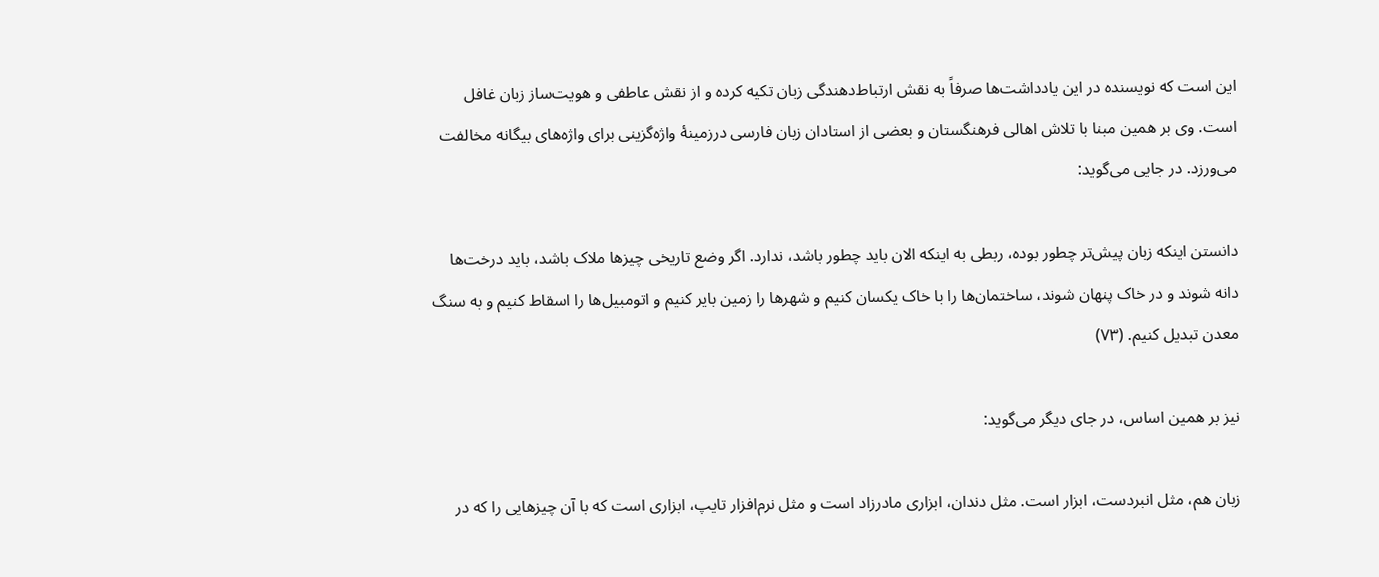این است که نویسنده در این یادداشت‌ها صرفاً به نقش ارتباط‌دهندگی زبان تکیه کرده و از نقش عاطفی و هویت‌ساز زبان غافل است. وی بر همین مبنا با تلاش اهالی فرهنگستان و بعضی از استادان زبان فارسی درزمینۀ واژه‌گزینی برای واژه‌های بیگانه مخالفت می‌ورزد. در جایی می‌گوید:

دانستن اینکه زبان پیش‌تر چطور بوده، ربطی به اینکه الان باید چطور باشد، ندارد. اگر وضع تاریخی چیزها ملاک باشد، باید درخت‌ها دانه شوند و در خاک پنهان شوند، ساختمان‌ها را با خاک یکسان کنیم و شهرها را زمین بایر کنیم و اتومبیل‌ها را اسقاط کنیم و به سنگ معدن تبدیل کنیم. (۷۳)

نیز بر همین اساس، در جای دیگر می‌گوید:

زبان هم، مثل انبردست، ابزار است. مثل دندان، ابزاری مادرزاد است و مثل نرم‌افزار تایپ، ابزاری است که با آن چیزهایی را که در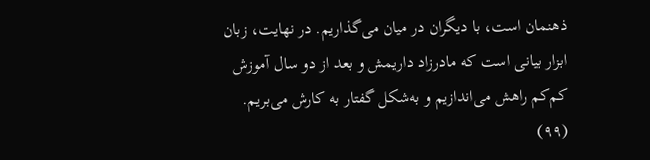ذهنمان است، با دیگران در میان می‌گذاریم. در نهایت، زبان ابزار بیانی است که مادرزاد داریمش و بعد از دو سال آموزش کم‌کم راهش می‌اندازیم و به‌شکل گفتار به کارش می‌بریم. (۹۹)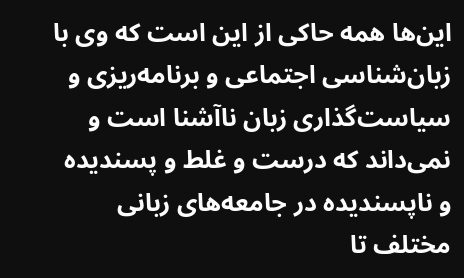این‌ها همه حاکی از این است که وی با زبان‌شناسی اجتماعی و برنامه‌ریزی و سیاست‌گذاری زبان ناآشنا است و نمی‌داند که درست و غلط و پسندیده و ناپسندیده در جامعه‌های زبانی مختلف تا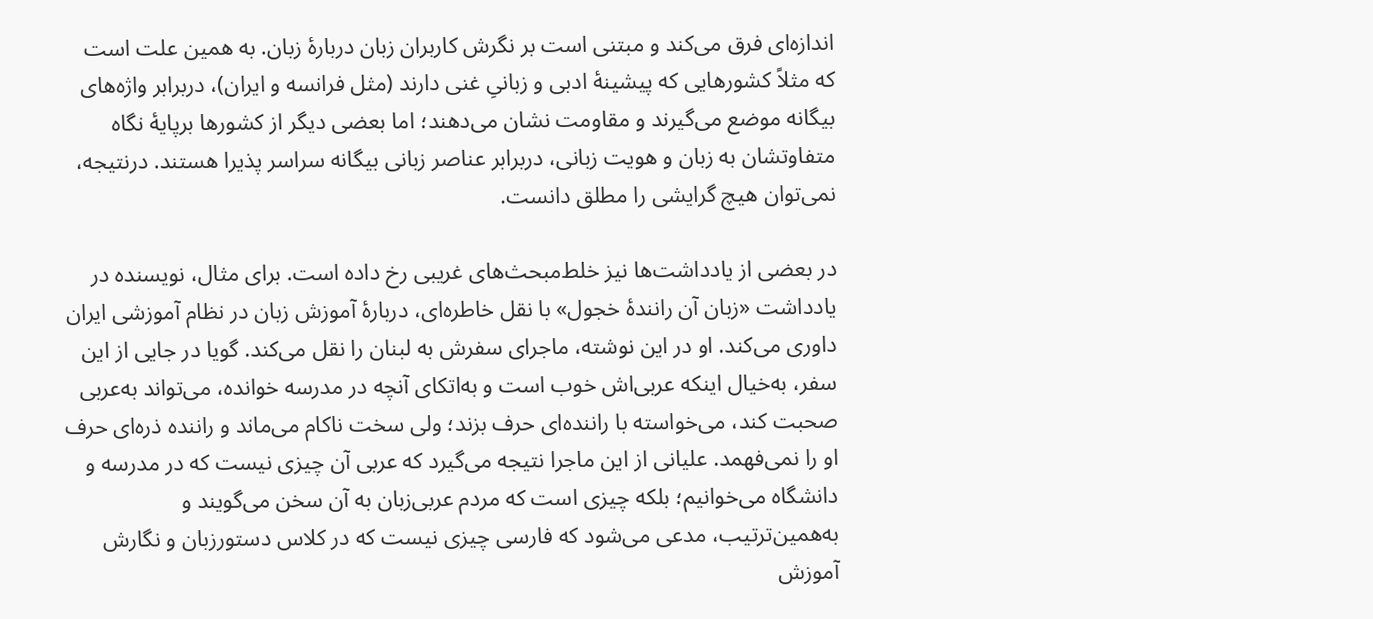اندازه‌ای فرق می‌کند و مبتنی است بر نگرش کاربران زبان دربارۀ زبان. به همین علت است که مثلاً کشورهایی که پیشینۀ ادبی و زبانیِ غنی دارند (مثل فرانسه و ایران)، دربرابر واژه‌های بیگانه موضع می‌گیرند و مقاومت نشان می‌دهند؛ اما بعضی دیگر از کشورها برپایۀ نگاه متفاوتشان به زبان و هویت زبانی، دربرابر عناصر زبانی بیگانه سراسر پذیرا هستند. درنتیجه، نمی‌توان هیچ گرایشی را مطلق دانست.

در بعضی از یادداشت‌ها نیز خلط‌مبحث‌های غریبی رخ داده است. برای مثال، نویسنده در یادداشت «زبان آن رانندۀ خجول» با نقل خاطره‌ای، دربارۀ آموزش زبان در نظام آموزشی ایران داوری می‌کند. او در این نوشته، ماجرای سفرش به لبنان را نقل می‌کند. گویا در جایی از این سفر، به‌خیال اینکه عربی‌اش خوب است و به‌اتکای آنچه در مدرسه خوانده، می‌تواند به‌عربی صحبت کند، می‌خواسته با راننده‌ای حرف بزند؛ ولی سخت ناکام می‌ماند و راننده ذره‌ای حرف او را نمی‌فهمد. علیانی از این ماجرا نتیجه می‌گیرد که عربی آن چیزی نیست که در مدرسه و دانشگاه می‌خوانیم؛ بلکه چیزی است که مردم عربی‌زبان به آن سخن می‌گویند و به‌همین‌ترتیب، مدعی می‌شود که فارسی چیزی نیست که در کلاس دستورزبان و نگارش آموزش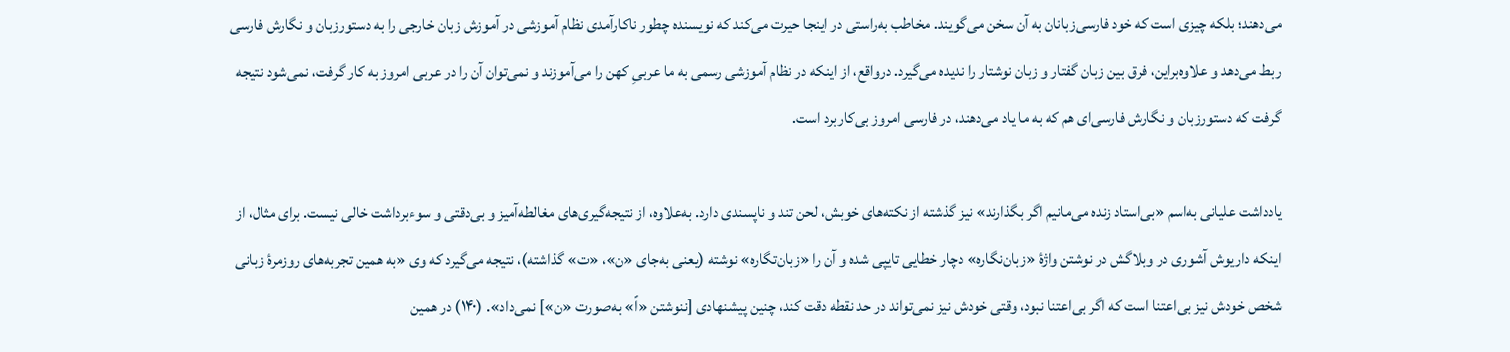می‌دهند؛ بلکه چیزی است که خود فارسی‌زبانان به آن سخن می‌گویند. مخاطب به‌راستی در اینجا حیرت می‌کند که نویسنده چطور ناکارآمدی نظام آموزشی در آموزش زبان خارجی را به دستورزبان و نگارش فارسی ربط می‌دهد و علاوه‌براین، فرق بین زبان گفتار و زبان نوشتار را ندیده می‌گیرد. درواقع، از اینکه در نظام آموزشی رسمی به ما عربیِ کهن را می‌آموزند و نمی‌توان آن را در عربی امروز به کار گرفت، نمی‌شود نتیجه گرفت که دستورزبان و نگارش فارسی‌ای هم که به ما یاد می‌دهند، در فارسی امروز بی‌کاربرد است.

یادداشت علیانی به‌اسم «بی‌استاد زنده می‌مانیم اگر بگذارند» نیز گذشته از نکته‌های خوبش، لحن تند و ناپسندی دارد. به‌علاوه، از نتیجه‌گیری‌های مغالطه‌آمیز و بی‌دقتی و سوءبرداشت خالی نیست. برای مثال، از اینکه داریوش آشوری در وبلاگش در نوشتن واژۀ «زبان‌نگاره» دچار خطایی تایپی شده و آن را «زبان‌تگاره» نوشته (یعنی به‌جای «ن»، «ت» گذاشته)، نتیجه می‌گیرد که وی «به همین تجربه‌های روزمرۀ زبانی شخص خودش نیز بی‌اعتنا است که اگر بی‌اعتنا نبود، وقتی خودش نیز نمی‌تواند در حد نقطه دقت کند، چنین پیشنهادی [ننوشتن «اً» به‌صورت «ن»] نمی‌داد». (۱۴۰) در همین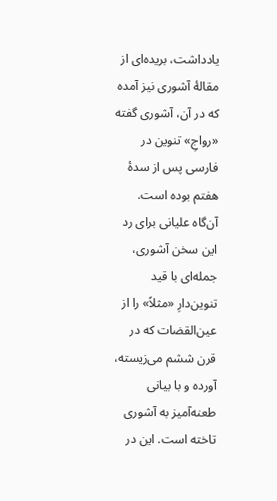یادداشت، بریده‌ای از مقالۀ آشوری نیز آمده که در آن، آشوری گفته «رواجِ» تنوین در فارسی پس از سدۀ هفتم بوده است. آن‌گاه علیانی برای رد این سخن آشوری، جمله‌ای با قید تنوین‌دارِ «مثلاً» را از عین‌القضات که در قرن ششم می‌زیسته، آورده و با بیانی طعنه‌آمیز به آشوری تاخته است. این در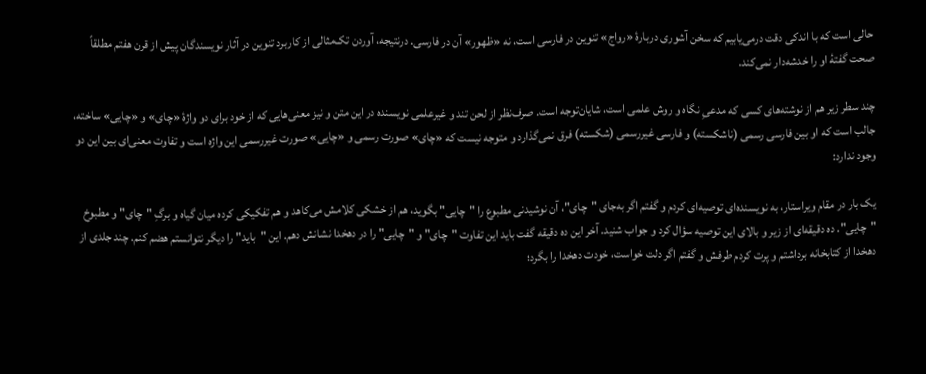حالی است که با اندکی دقت درمی‌یابیم که سخن آشوری دربارۀ «رواج» تنوین در فارسی است، نه «ظهور» آن در فارسی. درنتیجه، آوردن تک‌مثالی از کاربرد تنوین در آثار نویسندگان پیش از قرن هفتم مطلقاً صحت گفتۀ او را خدشه‌دار نمی‌کند.

چند سطر زیر هم از نوشته‌های کسی که مدعیِ نگاه و روش علمی است، شایان‌توجه است. صرف‌نظر از لحن تند و غیرعلمی نویسنده در این متن و نیز معنی‌هایی که از خود برای دو واژۀ «چای» و «چایی» ساخته، جالب است که او بین فارسی رسمی (ناشکسته) و فارسی غیررسمی (شکسته) فرق نمی‌گذارد و متوجه نیست که «چای» صورت رسمی و «چایی» صورت غیررسمی این واژه است و تفاوت معنی‌ای بین این دو وجود ندارد:

یک بار در مقام ویراستار، به نویسنده‌ای توصیه‌ای کردم و گفتم اگر به‌جای "چای"، آن نوشیدنی مطبوع را "چایی" بگوید، هم از خشکی کلامش می‌کاهد و هم تفکیکی کرده میان گیاه و برگِ "چای" و مطبوخ "چایی". ده دقیقه‌ای از زیر و بالای این توصیه سؤال کرد و جواب شنید. آخر این ده دقیقه گفت باید این تفاوت "چای" و "چایی" را در دهخدا نشانش دهم. این "باید" را دیگر نتوانستم هضم کنم. چند جلدی از دهخدا از کتابخانه برداشتم و پرت کردم طرفش و گفتم اگر دلت خواست، خودت دهخدا را بگرد؛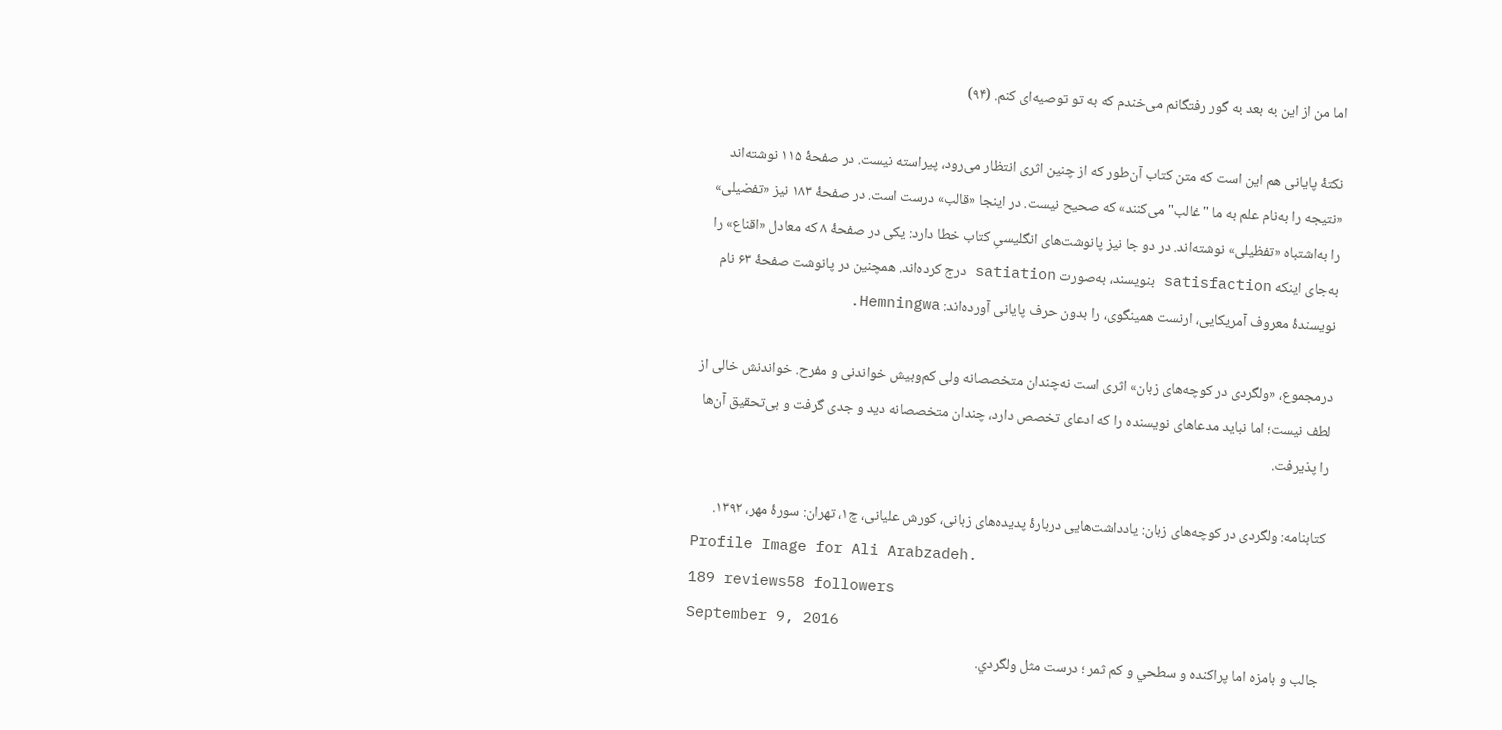اما من از این به بعد به گور رفتگانم می‌خندم که به تو توصیه‌ای کنم. (۹۴)

نکتۀ پایانی هم این است که متن کتاب آن‌طور که از چنین اثری انتظار می‌رود، پیراسته نیست. در صفحۀ ۱۱۵ نوشته‌اند «نتیجه را به‌نام علم به ما "غالب" می‌کنند» که صحیح نیست. در اینجا «قالب» درست است. در صفحۀ ۱۸۳ نیز «تفضیلی» را به‌اشتباه «تفظیلی» نوشته‌اند. در دو جا نیز پانوشت‌های انگلیسیِ کتاب خطا دارد: یکی در صفحۀ ۸ که معادل «اقناع» را به‌جای اینکه satisfaction بنویسند، به‌صورت satiation درج کرده‌اند. همچنین در پانوشت صفحۀ ۶۳ نام نویسندۀ معروف آمریکایی، ارنست همینگوی، را بدون حرف پایانی آورده‌اند: Hemningwa.

درمجموع، «ولگردی در کوچه‌های زبان» اثری است نه‌چندان متخصصانه ولی کم‌وبیش خواندنی و مفرح. خواندنش خالی از لطف نیست؛ اما نباید مدعاهای نویسنده را که ادعای تخصص دارد، چندان متخصصانه دید و جدی گرفت و بی‌تحقیق آن‌ها را پذیرفت.

کتابنامه: ولگردی در کوچه‌های زبان: یادداشت‌هایی دربارۀ پدیده‌های زبانی، کورش علیانی، چ۱، تهران: سورۀ مهر، ۱۳۹۲.
Profile Image for Ali Arabzadeh.
189 reviews58 followers
September 9, 2016
جالب و بامزه اما پراكنده و سطحي و كم ثمر ؛ درست مثل ولگردي.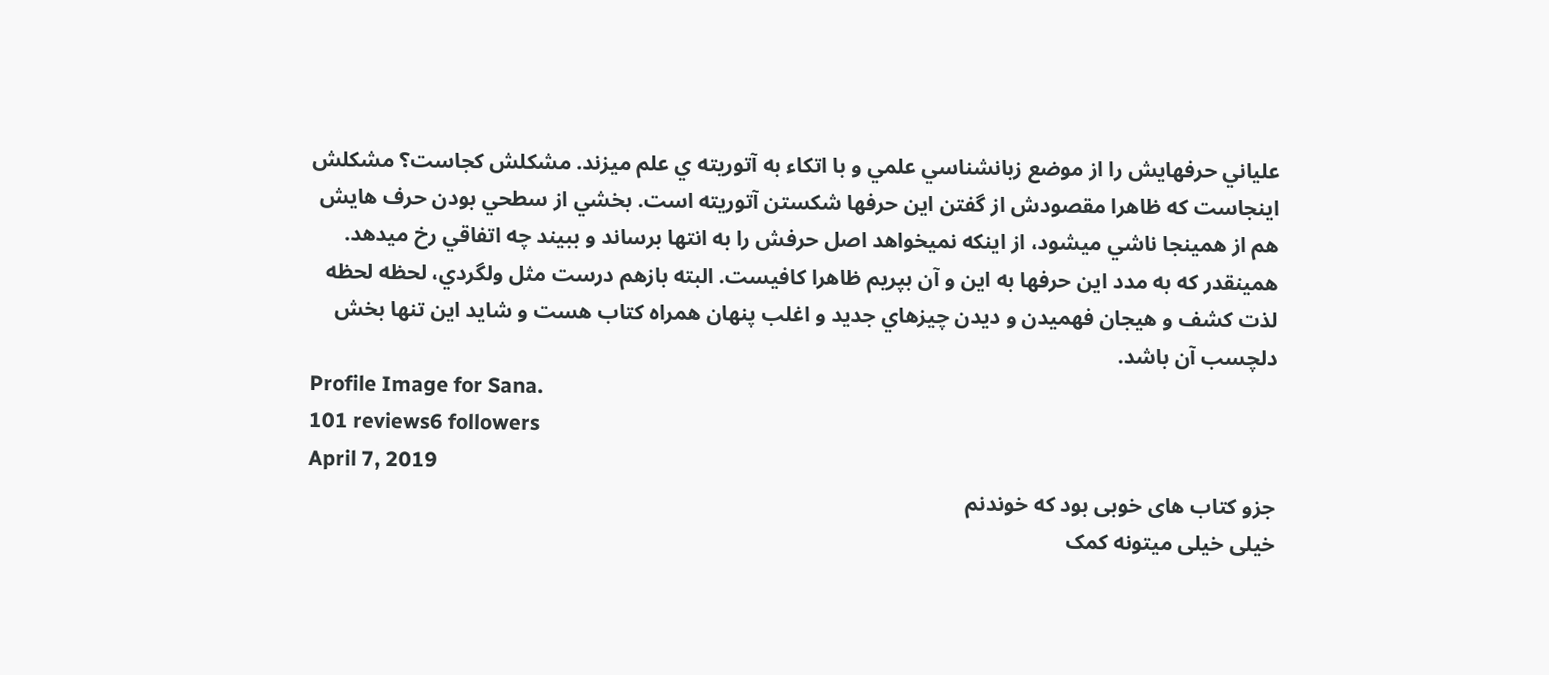علياني حرفهايش را از موضع زبانشناسي علمي و با اتكاء به آتوريته ي علم ميزند. مشكلش كجاست؟ مشكلش اينجاست كه ظاهرا مقصودش از گفتن اين حرفها شكستن آتوريته است. بخشي از سطحي بودن حرف هايش هم از همينجا ناشي ميشود، از اينكه نميخواهد اصل حرفش را به انتها برساند و ببيند چه اتفاقي رخ ميدهد. همينقدر كه به مدد اين حرفها به اين و آن بپريم ظاهرا كافيست. البته بازهم درست مثل ولگردي، لحظه لحظه لذت كشف و هيجان فهميدن و ديدن چيزهاي جديد و اغلب پنهان همراه كتاب هست و شايد اين تنها بخش دلچسب آن باشد.
Profile Image for Sana.
101 reviews6 followers
April 7, 2019
جزو کتاب های خوبی بود که خوندنم
خیلی خیلی میتونه کمک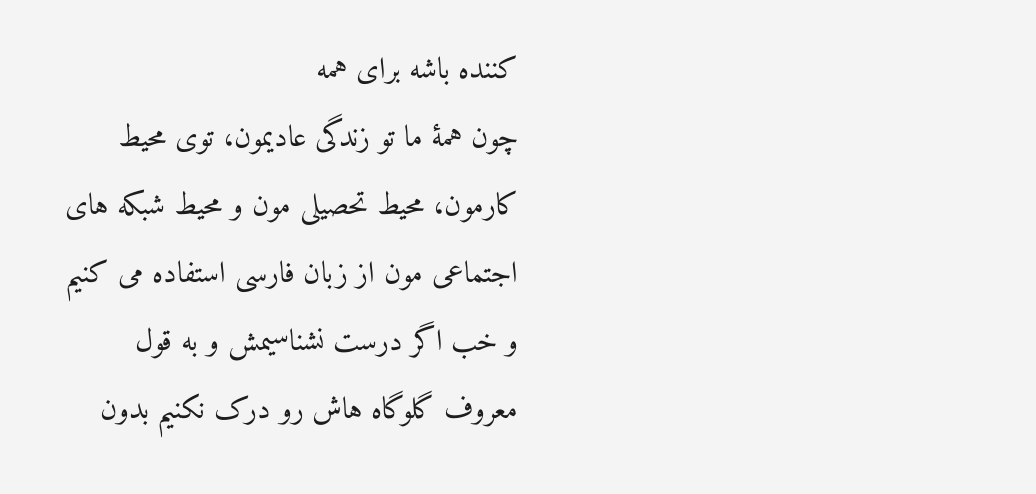کننده باشه برای همه
چون همۀ ما تو زندگی عادیمون، توی محیط کارمون، محیط تحصیلی مون و محیط شبکه های اجتماعی مون از زبان فارسی استفاده می کنیم و خب اگر درست نشناسیمش و به قول معروف گلوگاه هاش رو درک نکنیم بدون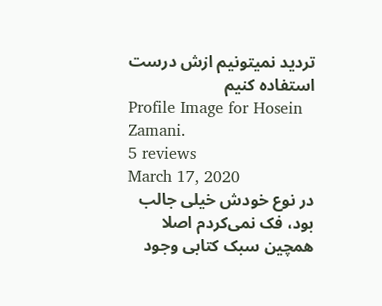تردید نمیتونیم ازش درست استفاده کنیم
Profile Image for Hosein Zamani.
5 reviews
March 17, 2020
در نوع خودش خیلی جالب بود، فک نمی‌کردم اصلا همچین سبک کتابی وجود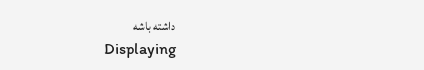داشته باشه
Displaying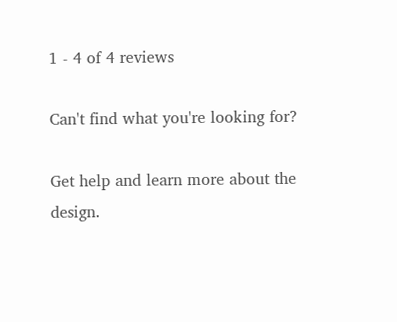1 - 4 of 4 reviews

Can't find what you're looking for?

Get help and learn more about the design.